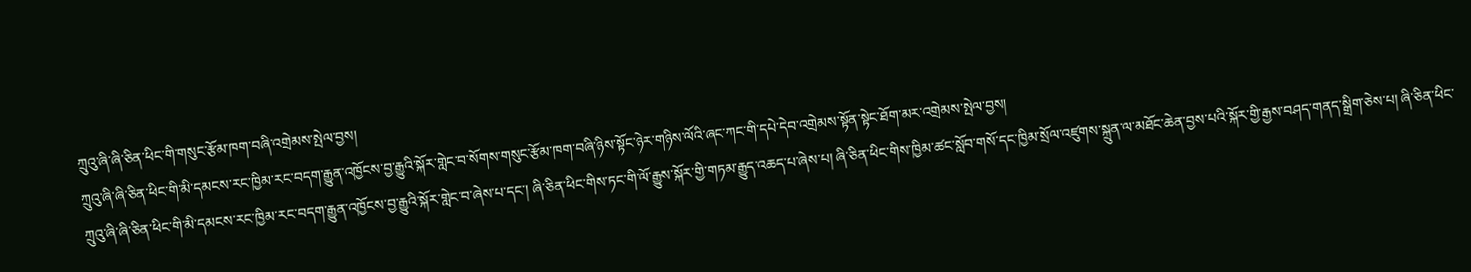ཀྲུའུ་ཞི་ཞི་ཅིན་ཕིང་གི་གསུང་རྩོམ་ཁག་བཞི་འགྲེམས་སྤེལ་བྱས།
ཀྲུའུ་ཞི་ཞི་ཅིན་ཕིང་གི་མི་དམངས་རང་ཁྱིམ་རང་བདག་རྒྱུན་འཁྱོངས་བྱ་རྒྱུའི་སྐོར་གླེང་བ་སོགས་གསུང་རྩོམ་ཁག་བཞི་ཉིས་སྟོང་ཉེར་གཉིས་ལོའི་ཞང་ཀང་གི་དཔེ་དེབ་འགྲེམས་སྟོན་སྟེང་ཐོག་མར་འགྲེམས་སྤེལ་བྱས།
ཀྲུའུ་ཞི་ཞི་ཅིན་ཕིང་གི་མི་དམངས་རང་ཁྱིམ་རང་བདག་རྒྱུན་འཁྱོངས་བྱ་རྒྱུའི་སྐོར་གླེང་བ་ཞེས་པ་དང་། ཞི་ཅིན་ཕིང་གིས་ཏང་གི་ལོ་རྒྱུས་སྐོར་གྱི་གཏམ་རྒྱུད་འཆད་པ་ཞེས་པ། ཞི་ཅིན་ཕིང་གིས་ཁྱིམ་ཚང་སློབ་གསོ་དང་ཁྱིམ་སྲོལ་འཛུགས་སྐྲུན་ལ་མཐོང་ཆེན་བྱས་པའི་སྐོར་གྱི་རྒྱས་བཤད་གནད་སྒྲིག་ཅེས་པ། ཞི་ཅིན་ཕིང་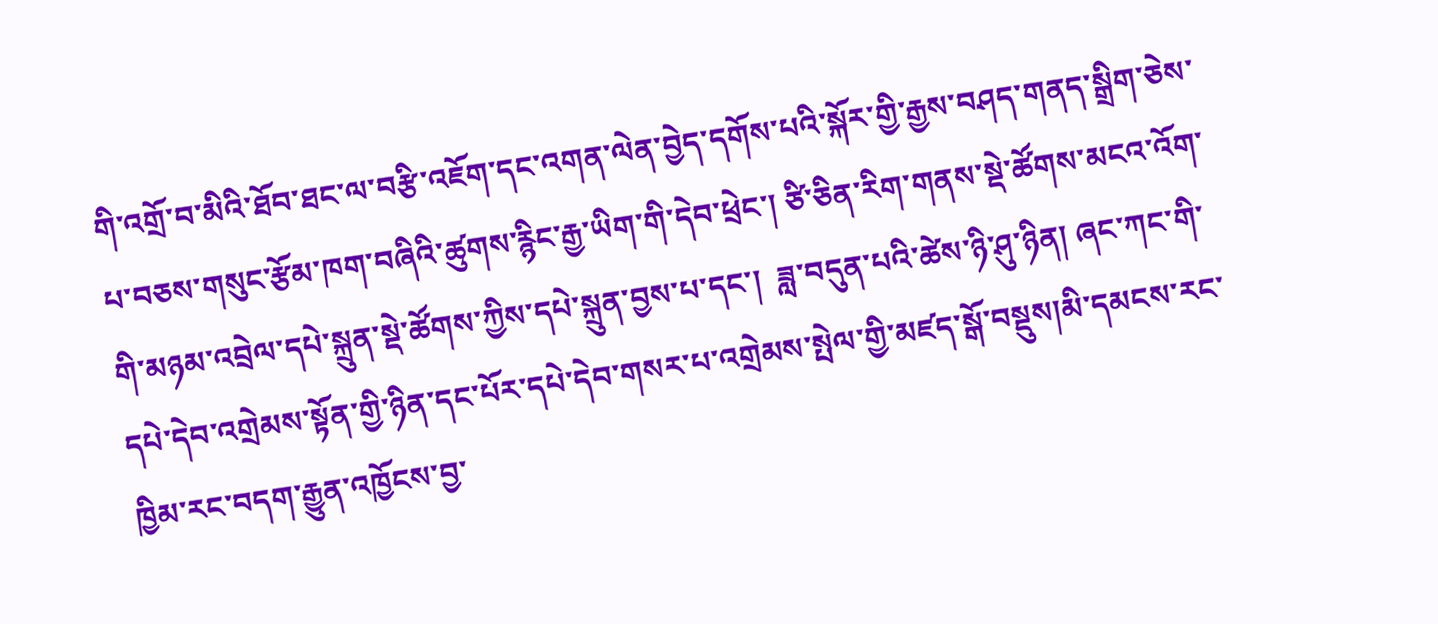གི་འགྲོ་བ་མིའི་ཐོབ་ཐང་ལ་བརྩི་འཇོག་དང་འགན་ལེན་བྱེད་དགོས་པའི་སྐོར་གྱི་རྒྱས་བཤད་གནད་སྒྲིག་ཅེས་པ་བཅས་གསུང་རྩོམ་ཁག་བཞིའི་ཚུགས་རྙིང་རྒྱ་ཡིག་གི་དེབ་ཕྲེང་། ཙི་ཅིན་རིག་གནས་སྡེ་ཚོགས་མངའ་འོག་གི་མཉམ་འབྲེལ་དཔེ་སྐྲུན་སྡེ་ཚོགས་ཀྱིས་དཔེ་སྐྲུན་བྱས་པ་དང་།  ཟླ་བདུན་པའི་ཚེས་ཉི་ཤུ་ཉིན། ཞང་ཀང་གི་དཔེ་དེབ་འགྲེམས་སྟོན་གྱི་ཉིན་དང་པོར་དཔེ་དེབ་གསར་པ་འགྲེམས་སྤེལ་གྱི་མཛད་སྒོ་བསྡུས།མི་དམངས་རང་ཁྱིམ་རང་བདག་རྒྱུན་འཁྱོངས་བྱ་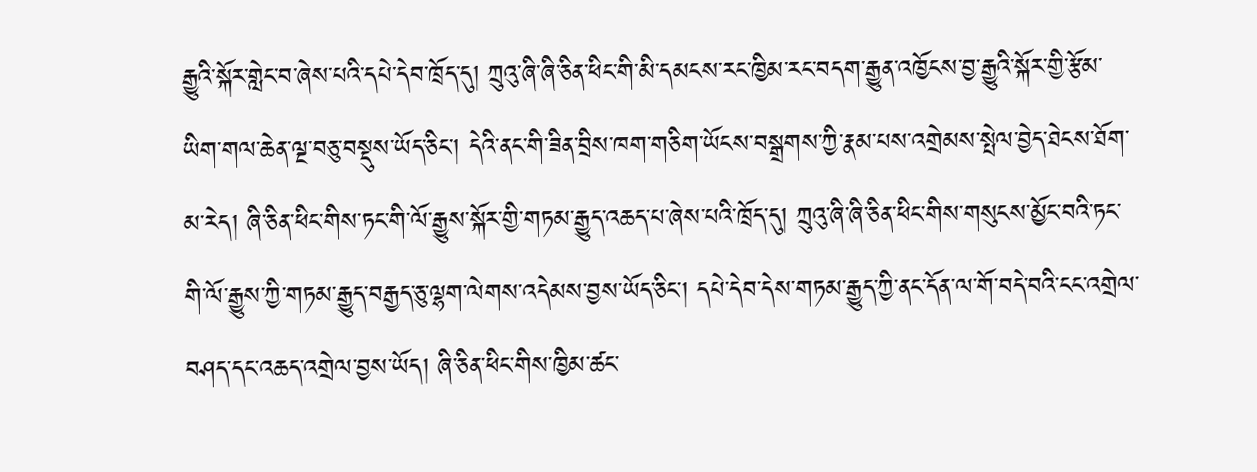རྒྱུའི་སྐོར་གླེང་བ་ཞེས་པའི་དཔེ་དེབ་ཁྲོད་དུ། ཀྲུའུ་ཞི་ཞི་ཅིན་ཕིང་གི་མི་དམངས་རང་ཁྱིམ་རང་བདག་རྒྱུན་འཁྱོངས་བྱ་རྒྱུའི་སྐོར་གྱི་རྩོམ་ཡིག་གལ་ཆེན་ལྔ་བཅུ་བསྡུས་ཡོད་ཅིང་། དེའི་ནང་གི་ཟིན་བྲིས་ཁག་གཅིག་ཡོངས་བསྒྲགས་ཀྱི་རྣམ་པས་འགྲེམས་སྤེལ་བྱེད་ཐེངས་ཐོག་མ་རེད། ཞི་ཅིན་ཕིང་གིས་ཏང་གི་ལོ་རྒྱུས་སྐོར་གྱི་གཏམ་རྒྱུད་འཆད་པ་ཞེས་པའི་ཁྲོད་དུ། ཀྲུའུ་ཞི་ཞི་ཅིན་ཕིང་གིས་གསུངས་མྱོང་བའི་ཏང་གི་ལོ་རྒྱུས་ཀྱི་གཏམ་རྒྱུད་བརྒྱད་ཅུ་ལྷག་ལེགས་འདེམས་བྱས་ཡོད་ཅིང་། དཔེ་དེབ་དེས་གཏམ་རྒྱུད་ཀྱི་ནང་དོན་ལ་གོ་བདེ་བའི་ངང་འགྲེལ་བཤད་དང་འཆད་འགྲེལ་བྱས་ཡོད། ཞི་ཅིན་ཕིང་གིས་ཁྱིམ་ཚང་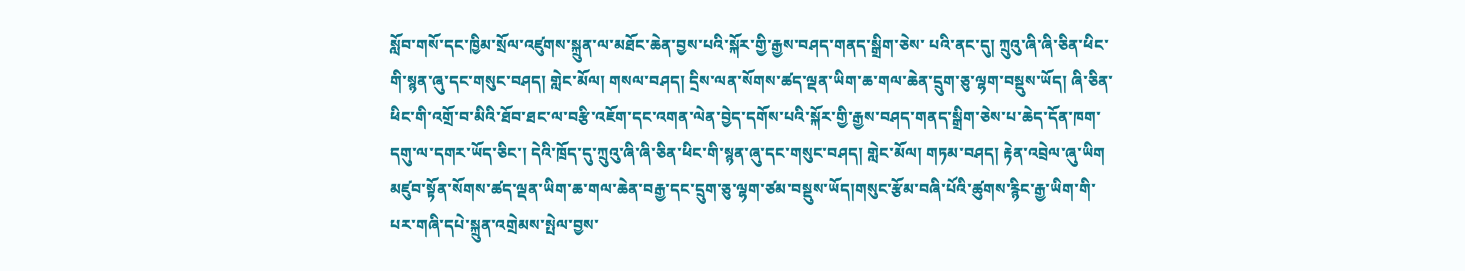སློབ་གསོ་དང་ཁྱིམ་སྲོལ་འཛུགས་སྐྲུན་ལ་མཐོང་ཆེན་བྱས་པའི་སྐོར་གྱི་རྒྱས་བཤད་གནད་སྒྲིག་ཅེས་ པའི་ནང་དུ། ཀྲུའུ་ཞི་ཞི་ཅིན་ཕིང་གི་སྙན་ཞུ་དང་གསུང་བཤད། གླེང་མོལ། གསལ་བཤད། དྲིས་ལན་སོགས་ཚད་ལྡན་ཡིག་ཆ་གལ་ཆེན་དྲུག་ཅུ་ལྷག་བསྡུས་ཡོད། ཞི་ཅིན་ཕིང་གི་འགྲོ་བ་མིའི་ཐོབ་ཐང་ལ་བརྩི་འཇོག་དང་འགན་ལེན་བྱེད་དགོས་པའི་སྐོར་གྱི་རྒྱས་བཤད་གནད་སྒྲིག་ཅེས་པ་ཆེད་དོན་ཁག་དགུ་ལ་དགར་ཡོད་ཅིང་། དེའི་ཁྲོད་དུ་ཀྲུའུ་ཞི་ཞི་ཅིན་ཕིང་གི་སྙན་ཞུ་དང་གསུང་བཤད། གླེང་མོལ། གཏམ་བཤད། རྟེན་འབྲེལ་ཞུ་ཡིག མཛུབ་སྟོན་སོགས་ཚད་ལྡན་ཡིག་ཆ་གལ་ཆེན་བརྒྱ་དང་དྲུག་ཅུ་ལྷག་ཙམ་བསྡུས་ཡོད།གསུང་རྩོམ་བཞི་པོའི་ཚུགས་རྙིང་རྒྱ་ཡིག་གི་པར་གཞི་དཔེ་སྐྲུན་འགྲེམས་སྤེལ་བྱས་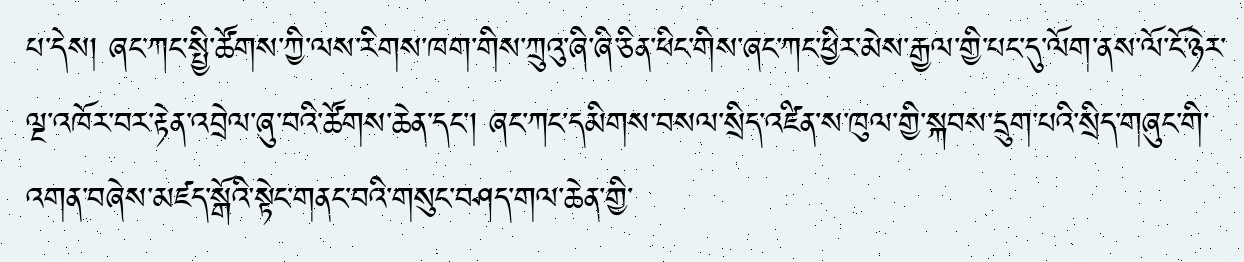པ་དེས། ཞང་ཀང་སྤྱི་ཚོགས་ཀྱི་ལས་རིགས་ཁག་གིས་ཀྲུའུ་ཞི་ཞི་ཅིན་ཕིང་གིས་ཞང་ཀང་ཕྱིར་མེས་རྒྱལ་གྱི་པང་དུ་ལོག་ནས་ལོ་ངོ་ཉེར་ལྔ་འཁོར་བར་རྟེན་འབྲེལ་ཞུ་བའི་ཚོགས་ཆེན་དང་། ཞང་ཀང་དམིགས་བསལ་སྲིད་འཛིན་ས་ཁུལ་གྱི་སྐབས་དྲུག་པའི་སྲིད་གཞུང་གི་འགན་བཞེས་མཛད་སྒོའི་སྟེང་གནང་བའི་གསུང་བཤད་གལ་ཆེན་གྱི་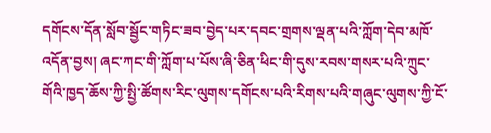དགོངས་དོན་སློབ་སྦྱོང་གཏིང་ཟབ་བྱེད་པར་དབང་གྲགས་ལྡན་པའི་ཀློག་དེབ་མཁོ་འདོན་བྱས། ཞང་ཀང་གི་ཀློག་པ་པོས་ཞི་ཅིན་ཕིང་གི་དུས་རབས་གསར་པའི་ཀྲུང་གོའི་ཁྱད་ཆོས་ཀྱི་སྤྱི་ཚོགས་རིང་ལུགས་དགོངས་པའི་རིགས་པའི་གཞུང་ལུགས་ཀྱི་ངོ་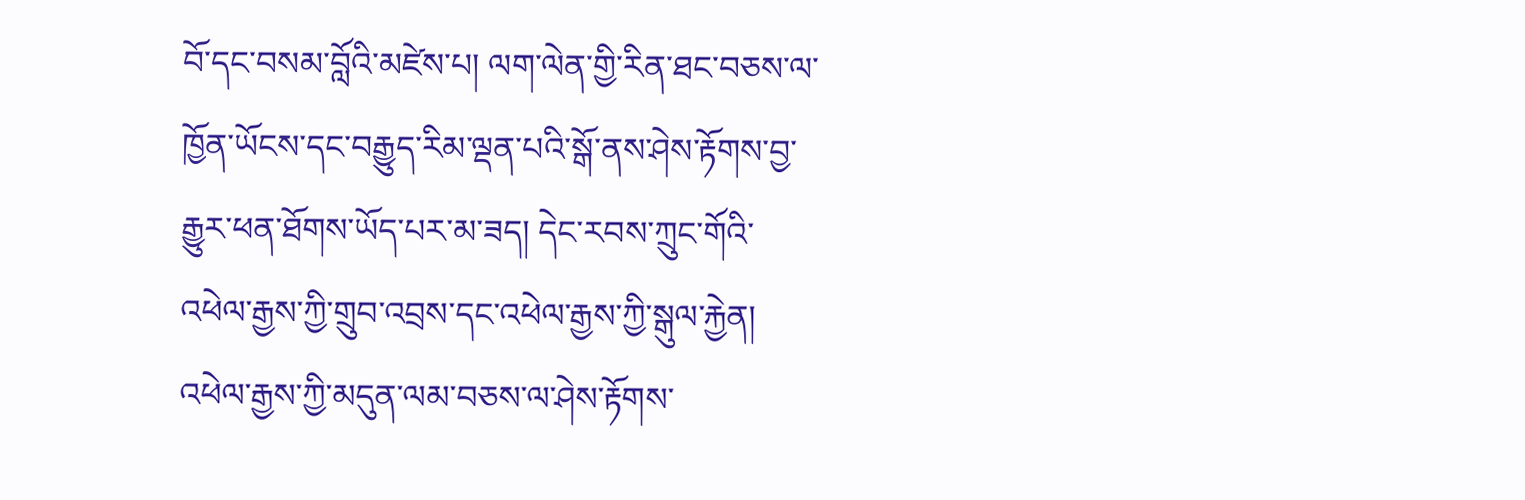བོ་དང་བསམ་བློའི་མཛེས་པ། ལག་ལེན་གྱི་རིན་ཐང་བཅས་ལ་ཁྱོན་ཡོངས་དང་བརྒྱུད་རིམ་ལྡན་པའི་སྒོ་ནས་ཤེས་རྟོགས་བྱ་རྒྱུར་ཕན་ཐོགས་ཡོད་པར་མ་ཟད། དེང་རབས་ཀྲུང་གོའི་འཕེལ་རྒྱས་ཀྱི་གྲུབ་འབྲས་དང་འཕེལ་རྒྱས་ཀྱི་སྒུལ་རྐྱེན། འཕེལ་རྒྱས་ཀྱི་མདུན་ལམ་བཅས་ལ་ཤེས་རྟོགས་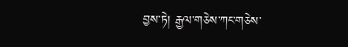བྱས་ཏེ། རྒྱལ་གཅེས་ཀང་གཅེས་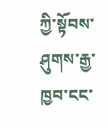ཀྱི་སྟོབས་ཤུགས་རྒྱ་ཁྱབ་ངང་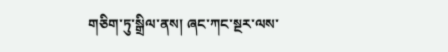གཅིག་ཏུ་སྒྲིལ་ནས། ཞང་ཀང་སྔར་ལས་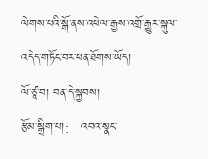ལེགས་པའི་སྒོ་ནས་འཕེལ་རྒྱས་འགྲོ་རྒྱུར་སྐུལ་འདེད་གཏོང་བར་ཕན་ཐོགས་ཡོད།
ལོ་ཙཱ་བ། བན་དེ་སྐྱབས།
རྩོམ་སྒྲིག་པ།:   འབའ་སྣང་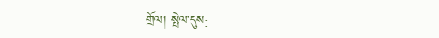གྲོལ། སྤེལ་དུས: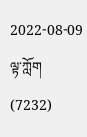2022-08-09 ལྟ་ཀློག (7232)